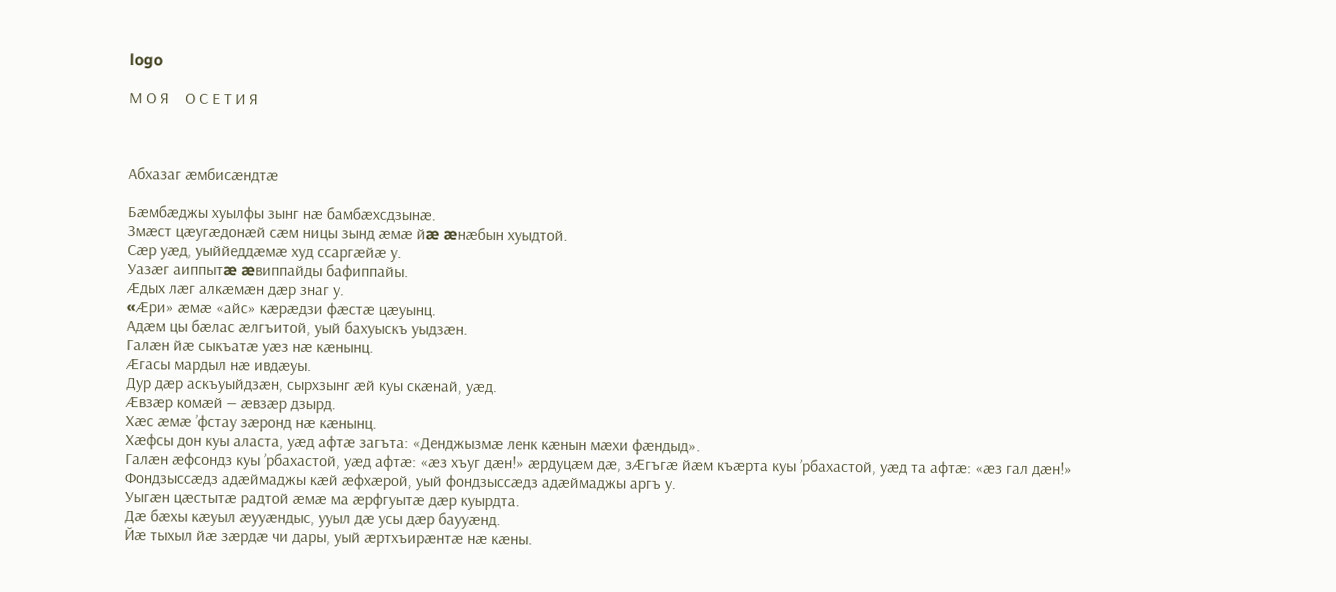logo

М О Я    О С Е Т И Я



Абхазаг æмбисæндтæ

Бæмбæджы хуылфы зынг нæ бамбæхсдзынæ.
Змæст цæугæдонæй сæм ницы зынд æмæ йæ æнæбын хуыдтой.
Сæр уæд, уыййеддæмæ худ ссаргæйæ у.
Уазæг аиппытæ æвиппайды бафиппайы.
Æдых лæг алкæмæн дæр знаг у.
«Æри» æмæ «айс» кæрæдзи фæстæ цæуынц.
Адæм цы бæлас æлгъитой, уый бахуыскъ уыдзæн.
Галæн йæ сыкъатæ уæз нæ кæнынц.
Æгасы мардыл нæ ивдæуы.
Дур дæр аскъуыйдзæн, сырхзынг æй куы скæнай, уæд.
Æвзæр комæй — æвзæр дзырд.
Хæс æмæ ’фстау зæронд нæ кæнынц.
Хæфсы дон куы аласта, уæд афтæ загъта: «Денджызмæ ленк кæнын мæхи фæндыд».
Галæн æфсондз куы ’рбахастой, уæд афтæ: «æз хъуг дæн!» æрдуцæм дæ, зÆгъгæ йæм къæрта куы ’рбахастой, уæд та афтæ: «æз гал дæн!»
Фондзыссæдз адæймаджы кæй æфхæрой, уый фондзыссæдз адæймаджы аргъ у.
Уыгæн цæстытæ радтой æмæ ма æрфгуытæ дæр куырдта.
Дæ бæхы кæуыл æууæндыс, ууыл дæ усы дæр баууæнд.
Йæ тыхыл йæ зæрдæ чи дары, уый æртхъирæнтæ нæ кæны.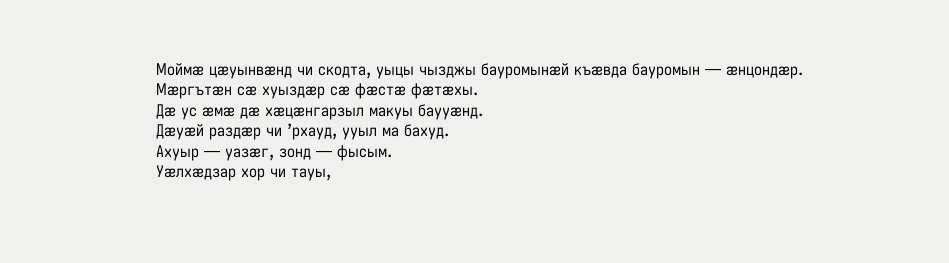Моймæ цæуынвæнд чи скодта, уыцы чызджы бауромынæй къæвда бауромын — æнцондæр.
Мæргътæн сæ хуыздæр сæ фæстæ фæтæхы.
Дæ ус æмæ дæ хæцæнгарзыл макуы баууæнд.
Дæуæй раздæр чи ’рхауд, ууыл ма бахуд.
Ахуыр — уазæг, зонд — фысым.
Уæлхæдзар хор чи тауы,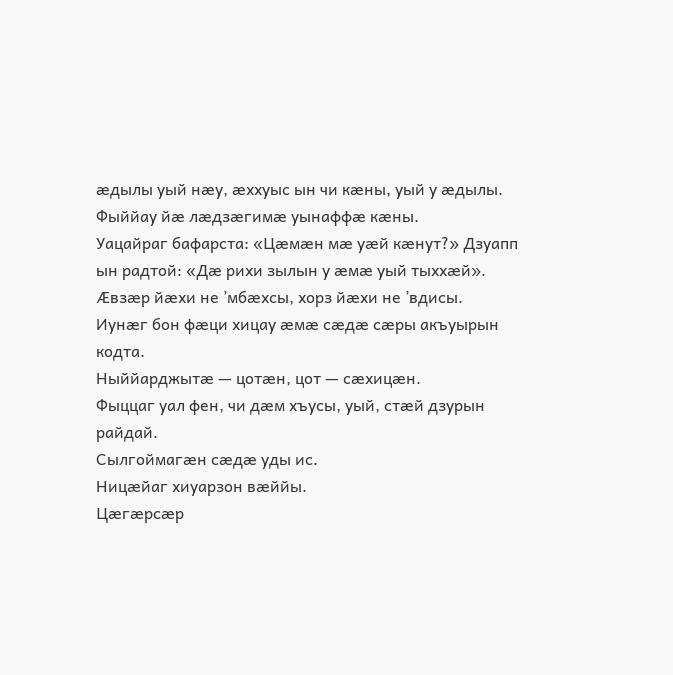æдылы уый нæу, æххуыс ын чи кæны, уый у æдылы.
Фыййау йæ лæдзæгимæ уынаффæ кæны.
Уацайраг бафарста: «Цæмæн мæ уæй кæнут?» Дзуапп ын радтой: «Дæ рихи зылын у æмæ уый тыххæй».
Æвзæр йæхи не ’мбæхсы, хорз йæхи не ’вдисы.
Иунæг бон фæци хицау æмæ сæдæ сæры акъуырын кодта.
Ныййарджытæ — цотæн, цот — сæхицæн.
Фыццаг уал фен, чи дæм хъусы, уый, стæй дзурын райдай.
Сылгоймагæн сæдæ уды ис.
Ницæйаг хиуарзон вæййы.
Цæгæрсæр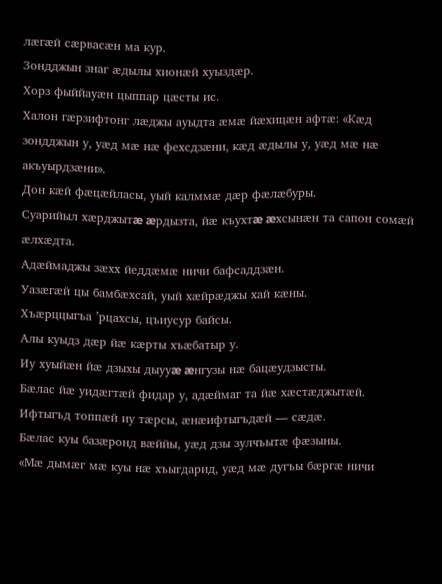лæгæй сæрвасæн ма кур.
Зондджын знаг æдылы хионæй хуыздæр.
Хорз фыййауæн цыппар цæсты ис.
Халон гæрзифтонг лæджы ауыдта æмæ йæхицæн афтæ: «Кæд зондджын у, уæд мæ нæ фехсдзæни, кæд æдылы у, уæд мæ нæ акъуырдзæни».
Дон кæй фæцæйласы, уый калммæ дæр фæлæбуры.
Суарийыл хæрджытæ æрдызта, йæ къухтæ æхсынæн та сапон сомæй æлхæдта.
Адæймаджы зæхх йеддæмæ ничи бафсаддзæн.
Уазæгæй цы бамбæхсай, уый хæйрæджы хай кæны.
Хъæрццыгъа ’рцахсы, цъиусур байсы.
Алы куыдз дæр йæ кæрты хъæбатыр у.
Иу хуыйæн йæ дзыхы дыууæ æнгузы нæ бацæудзысты.
Бæлас йæ уидæгтæй фидар у, адæймаг та йæ хæстæджытæй.
Ифтыгъд топпæй иу тæрсы, æнæифтыгъдæй — сæдæ.
Бæлас куы базæронд вæййы, уæд дзы зулчъытæ фæзыны.
«Мæ дымæг мæ куы нæ хъыгдарид, уæд мæ дугъы бæргæ ничи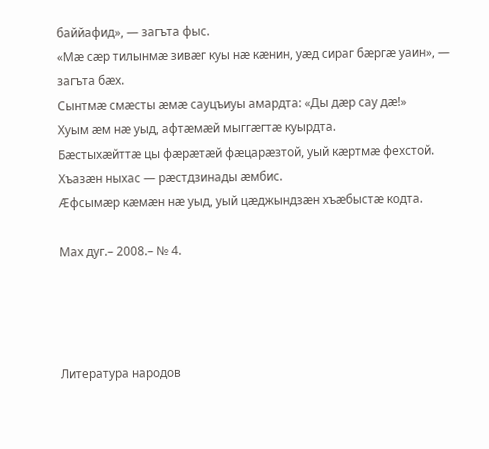баййафид», — загъта фыс.
«Мæ сæр тилынмæ зивæг куы нæ кæнин, уæд сираг бæргæ уаин», — загъта бæх.
Сынтмæ смæсты æмæ сауцъиуы амардта: «Ды дæр сау дæ!»
Хуым æм нæ уыд, афтæмæй мыггæгтæ куырдта.
Бæстыхæйттæ цы фæрæтæй фæцарæзтой, уый кæртмæ фехстой.
Хъазæн ныхас — рæстдзинады æмбис.
Æфсымæр кæмæн нæ уыд, уый цæджындзæн хъæбыстæ кодта.

Мах дуг.– 2008.– № 4.




Литература народов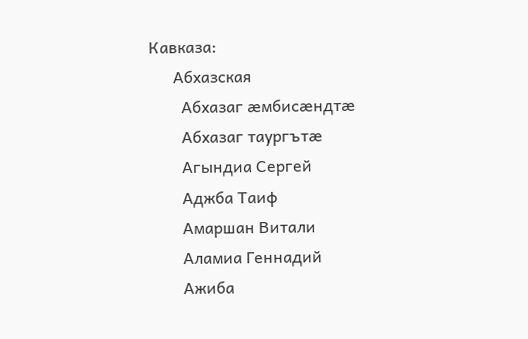Кавказа:
      Абхазская
        Абхазаг æмбисæндтæ
        Абхазаг таургътæ
        Агындиа Сергей
        Аджба Таиф
        Амаршан Витали
        Аламиа Геннадий
        Ажиба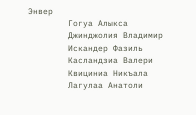Энвер
        Гогуа Алыкса
        Джинджолия Владимир
        Искандер Фазиль
        Касландзиа Валери
        Квициниа Никъала
        Лагулаа Анатоли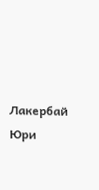Лакербай Юри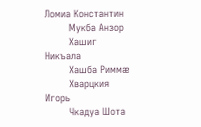Ломиа Константин
        Мукба Анзор
        Хашиг Никъала
        Хашба Риммæ
        Хварцкия Игорь
        Чкадуа Шота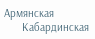Армянская
      Кабардинская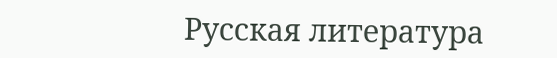Русская литература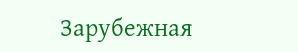Зарубежная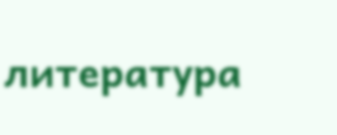литература